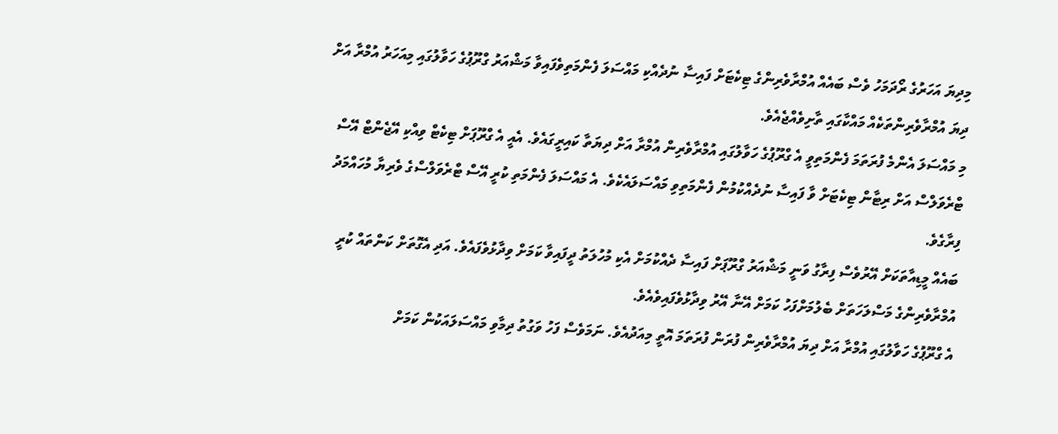މިދިޔަ އަހަރުގެ ރޯދަމަހު ވެސް ބައެއް އުމްރާވެރިންގެ ޓިކެޓަށް ފައިސާ ނުދެއްކި މައްސަލަ ފެންމަތިވެފައިވާ މަޝްއަރު ގްރޫޕުގެ ހަވާލުގައި މިއަހަރު އުމްރާ އަށް ދިޔަ އުމްރާވެރިންތަކެއް މައްކާގައި ތާށިވެއްޖެއެވެ.
މި މައްސަލަ އެންމެ ފުރަތަމަ ފެންމަތިވީ އެ ގްރޫޕުގެ ހަވާލުގައި އުމްރާވެރިން އުމްރާ އަށް ދިޔަތާ ކައިރީގައެވެ. އެއީ އެ ގްރޫޕަށް ޓިކެޓް ވިއްކި އޭޖެންޓް އޭސް ޓްރެވަލްސް އަށް ރިޓާން ޓިކެޓަށް ވާ ފައިސާ ނުދެއްކުމުން ފެންމަތިވި މައްސަލައެކެވެ. އެ މައްސަލަ ފެންމަތި ކުރީ އޭސް ޓްރެވަލްސްގެ ވެރިޔާ މުހައްމަދު ފިރާގެވެ.
ބައެއް މީޑިއާތަކަށް އޭރުވެސް ފިރާގު ވަނީ މަޝްއަރު ގްރޫޕަށް ފައިސާ ދެއްކުމަށް އެކި މުހުލަތު ދީފައިވާ ކަމަށް ވިދާޅުވެފައެވެ. އަދި އެގޮތަށް ކަންތައް ކުރީ އުމްރާވެރިންގެ މަސްލަހަތަށް ބެލުމަށްފަހު ކަމަށް އޭނާ އޭރު ވިދާޅުވެފައިވެއެވެ.
އެ ގްރޫޕުގެ ހަވާލުގައި އުމްރާ އަށް ދިޔަ އުމްރާވެރިން ފުރަން ފުރަތަމަ އޮތީ މިއަދުއެވެ. ނަމަވެސް ފަހު ވަގުތު ދިމާވި މައްސަލައަކުން ކަމަށް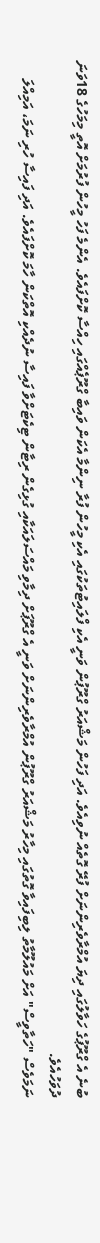ބުނެ އެ ގްރޫޕުގެ ހަވާލުގައި ދިޔަ އުމްރާވެރިންނަށް ފުރޭ ގޮތެއް ނުވިއެވެ. އަދި ފަހުން މަޝްއަރު ގްރޫޕުން ވަނީ އެކި ފްލައިޓުތަކުގައި އެކި މީހުން ފުރާ ނިންމާ އެކަން ވައިބާ ގްރޫޕެއްގައި ހިއްސާ ކޮށްފައެވެ. އެންމެ ފަހު މީހުން ފުރުމަށް އޮތީ މިމަހުގެ 18ވަނަ ދުވަހުއެވެ.
ނަމަވެސް "ހަތާވީސް" އަށް މައުލޫމާތު ލިބިފައިވާ ގޮތުގައި މިހާރު މަޝްއަރު ގްރޫޕުން އުމްރާވެރިންނަށް ވަނީ އެ ގްރޫޕަށް ދިމާވި މައްސަލައަކާއި ގުޅިގެން ރިޓާން ޓިކެޓަށްވާ ފައިސާ ނުދެއްކި އޮތްކަން ހާމަ ކޮށްފައެވެ. އަދި ފައިސާ ހުރި ނަމަ، އަމިއްލަ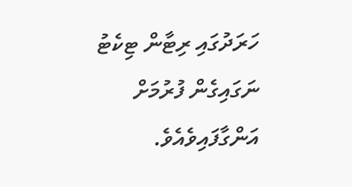ހަރަދުގައި ރިޓާން ޓިކެޓު ނަގައިގެން ފުރުމަށް އަންގާފައިވެއެވެ.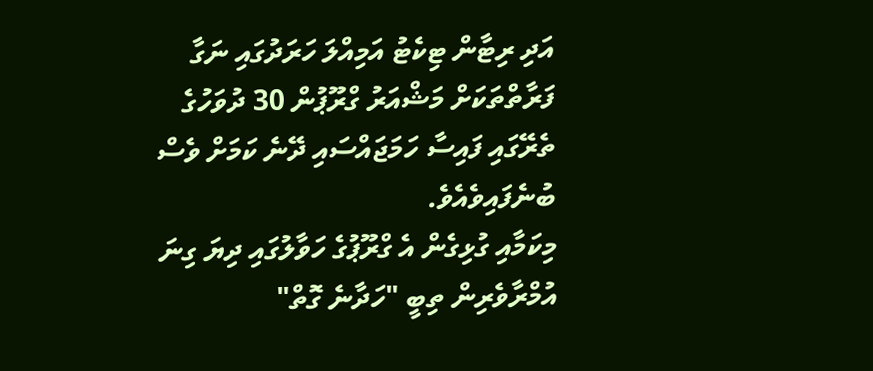އަދި ރިޓާން ޓިކެޓު އަމިއްލަ ހަރަދުގައި ނަގާ ފަރާތްތަކަށް މަޝްއަރު ގްރޫޕުން 30 ދުވަހުގެ ތެރޭގައި ފައިސާ ހަމަޖައްސައި ދޭނެ ކަމަށް ވެސް ބުނެފައިވެއެވެ.
މިކަމާއި ގުޅިގެން އެ ގްރޫޕުގެ ހަވާލުގައި ދިޔަ ގިނަ އުމްރާވެރިން ތިބީ "ހަދާނެ ގޮތް"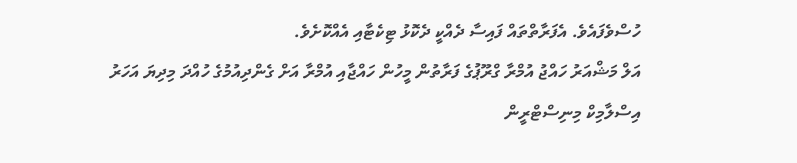ހުސްވެފައެވެ. އެފަރާތްތައް ފައިސާ ދެއްކީ ދެކޮޅު ޓިކެޓާއި އެއްކޮށެވެ.
އަލް މަޝްއަރު ހައްޖު އުމްރާ ގްރޫޕުގެ ފަރާތުން މީހުން ހައްޖާއި އުމްރާ އަށް ގެންދިއުމުގެ ހުއްދަ މިދިޔަ އަހަރު އިސްލާމިކް މިނިސްޓްރީން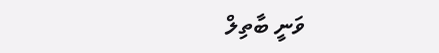ވަނީ ބާތިލް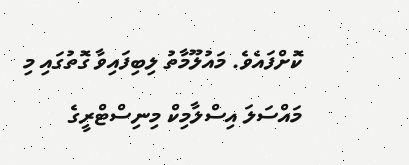ކޮށްފައެވެ. މައުލޫމާތު ލިބިފައިވާ ގޮތުގައި މި މައްސަލަ އިސްލާމިކް މިނިސްޓްރީގެ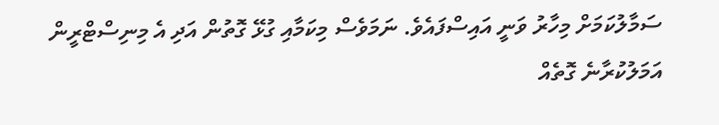ސަމާލުކަމަށް މިހާރު ވަނީ އައިސްފައެވެ. ނަމަވެސް މިކަމާއި ގުޅޭ ގޮތުން އަދި އެ މިނިސްޓްރީން އަމަލުކުރާނެ ގޮތެއް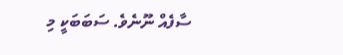ސާފެއް ނޫނެވެ. ސަބަބަކީ މި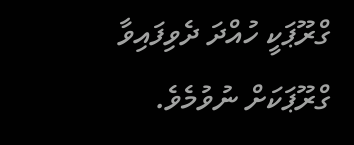ގްރޫޕަކީ ހުއްދަ ދެވިފައިވާ ގްރޫޕަކަށް ނުވުމެވެ.